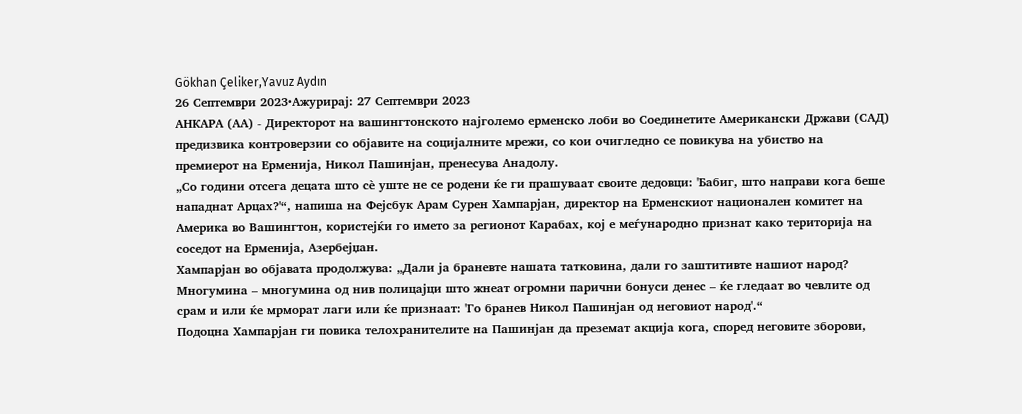Gökhan Çeliker,Yavuz Aydın
26 Септември 2023•Ажурирај: 27 Септември 2023
АНКАРА (АА) - Директорот на вашингтонското најголемо ерменско лоби во Соединетите Американски Држави (САД) предизвика контроверзии со објавите на социјалните мрежи, со кои очигледно се повикува на убиство на премиерот на Ерменија, Никол Пашинјан, пренесува Анадолу.
„Со години отсега децата што сѐ уште не се родени ќе ги прашуваат своите дедовци: 'Бабиг, што направи кога беше нападнат Арцах?'“, напиша на Фејсбук Арам Сурен Хампарјан, директор на Ерменскиот национален комитет на Америка во Вашингтон, користејќи го името за регионот Карабах, кој е меѓународно признат како територија на соседот на Ерменија, Азербејџан.
Хампарјан во објавата продолжува: „Дали ја браневте нашата татковина, дали го заштитивте нашиот народ? Многумина – многумина од нив полицајци што жнеат огромни парични бонуси денес – ќе гледаат во чевлите од срам и или ќе мрморат лаги или ќе признаат: 'Го бранев Никол Пашинјан од неговиот народ'.“
Подоцна Хампарјан ги повика телохранителите на Пашинјан да преземат акција кога, според неговите зборови,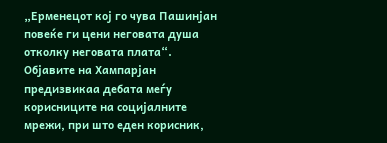„Ерменецот кој го чува Пашинјан повеќе ги цени неговата душа отколку неговата плата“.
Објавите на Хампарјан предизвикаа дебата меѓу корисниците на социјалните мрежи, при што еден корисник,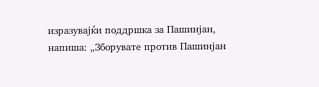изразувајќи поддршка за Пашинјан, напиша: „Зборувате против Пашинјан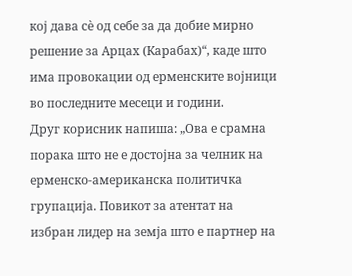кој дава сѐ од себе за да добие мирно решение за Арцах (Карабах)“, каде што има провокации од ерменските војници во последните месеци и години.
Друг корисник напиша: „Ова е срамна порака што не е достојна за челник на ерменско-американска политичка групација. Повикот за атентат на избран лидер на земја што е партнер на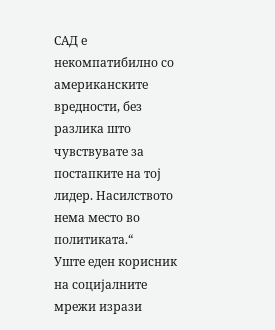САД е некомпатибилно со американските вредности, без разлика што чувствувате за постапките на тој лидер. Насилството нема место во политиката.“
Уште еден корисник на социјалните мрежи изрази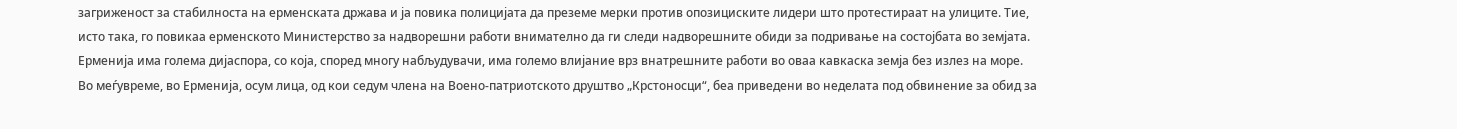загриженост за стабилноста на ерменската држава и ја повика полицијата да преземе мерки против опозициските лидери што протестираат на улиците. Тие, исто така, го повикаа ерменското Министерство за надворешни работи внимателно да ги следи надворешните обиди за подривање на состојбата во земјата.
Ерменија има голема дијаспора, со која, според многу набљудувачи, има големо влијание врз внатрешните работи во оваа кавкаска земја без излез на море.
Во меѓувреме, во Ерменија, осум лица, од кои седум члена на Воено-патриотското друштво „Крстоносци“, беа приведени во неделата под обвинение за обид за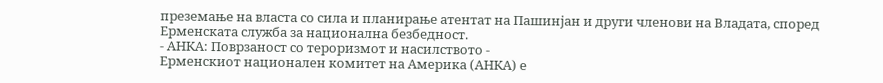преземање на власта со сила и планирање атентат на Пашинјан и други членови на Владата, според Ерменската служба за национална безбедност.
- АНКА: Поврзаност со тероризмот и насилството -
Ерменскиот национален комитет на Америка (АНКА) е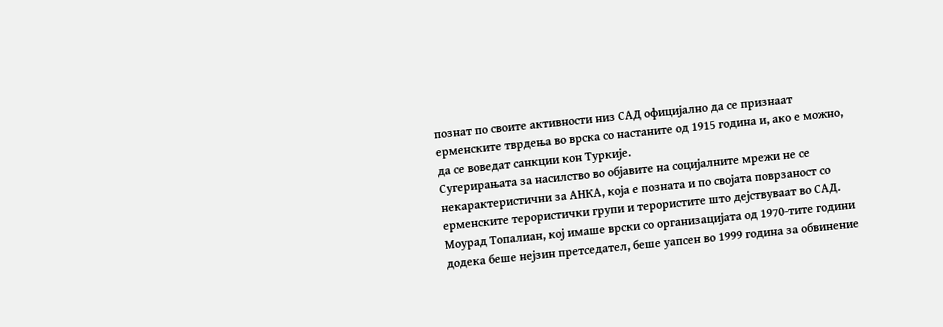познат по своите активности низ САД официјално да се признаат ерменските тврдења во врска со настаните од 1915 година и, ако е можно, да се воведат санкции кон Туркије.
Сугерирањата за насилство во објавите на социјалните мрежи не се некарактеристични за АНКА, која е позната и по својата поврзаност со ерменските терористички групи и терористите што дејствуваат во САД.
Моурад Топалиан, кој имаше врски со организацијата од 1970-тите години додека беше нејзин претседател, беше уапсен во 1999 година за обвинение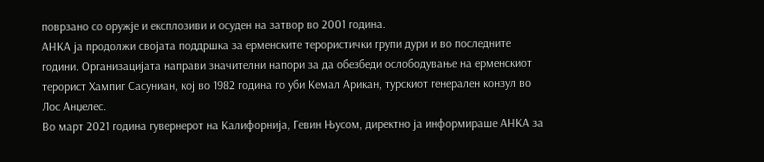поврзано со оружје и експлозиви и осуден на затвор во 2001 година.
АНКА ја продолжи својата поддршка за ерменските терористички групи дури и во последните години. Организацијата направи значителни напори за да обезбеди ослободување на ерменскиот терорист Хампиг Сасуниан, кој во 1982 година го уби Кемал Арикан, турскиот генерален конзул во Лос Анџелес.
Во март 2021 година гувернерот на Калифорнија, Гевин Њусом, директно ја информираше АНКА за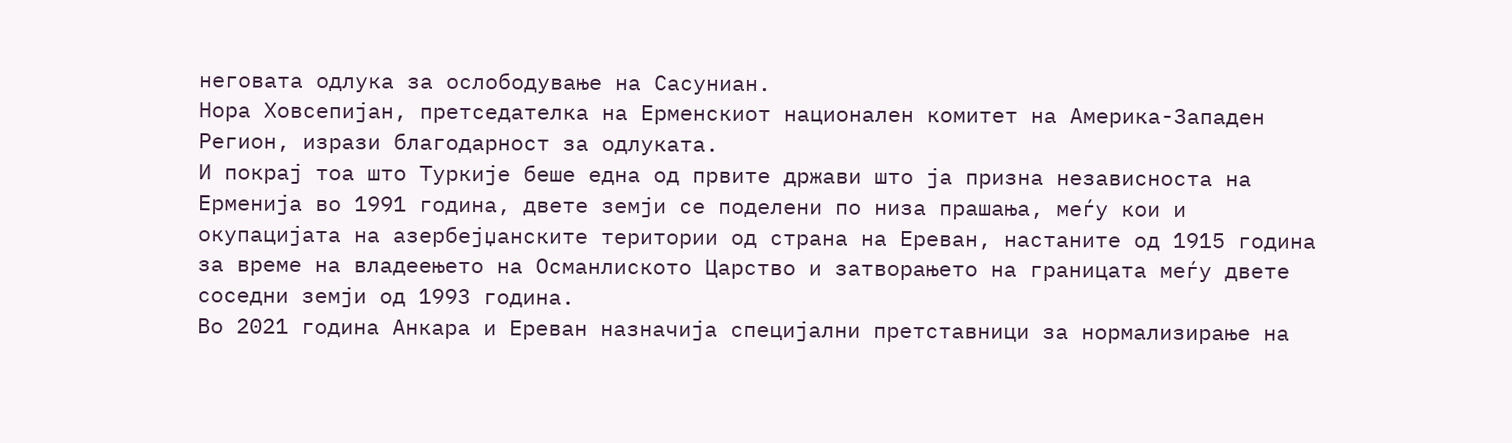неговата одлука за ослободување на Сасуниан.
Нора Ховсепијан, претседателка на Ерменскиот национален комитет на Америка-Западен Регион, изрази благодарност за одлуката.
И покрај тоа што Туркије беше една од првите држави што ја призна независноста на Ерменија во 1991 година, двете земји се поделени по низа прашања, меѓу кои и окупацијата на азербејџанските територии од страна на Ереван, настаните од 1915 година за време на владеењето на Османлиското Царство и затворањето на границата меѓу двете соседни земји од 1993 година.
Во 2021 година Анкара и Ереван назначија специјални претставници за нормализирање на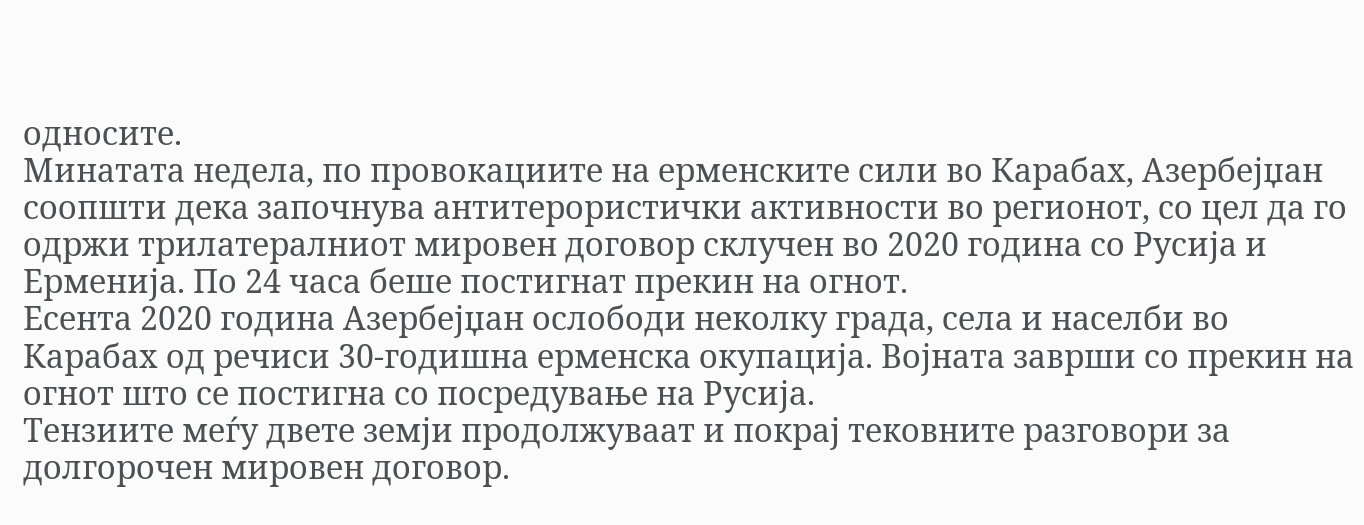односите.
Минатата недела, по провокациите на ерменските сили во Карабах, Азербејџан соопшти дека започнува антитерористички активности во регионот, со цел да го одржи трилатералниот мировен договор склучен во 2020 година со Русија и Ерменија. По 24 часа беше постигнат прекин на огнот.
Есента 2020 година Азербејџан ослободи неколку града, села и населби во Карабах од речиси 30-годишна ерменска окупација. Војната заврши со прекин на огнот што се постигна со посредување на Русија.
Тензиите меѓу двете земји продолжуваат и покрај тековните разговори за долгорочен мировен договор.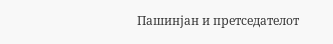Пашинјан и претседателот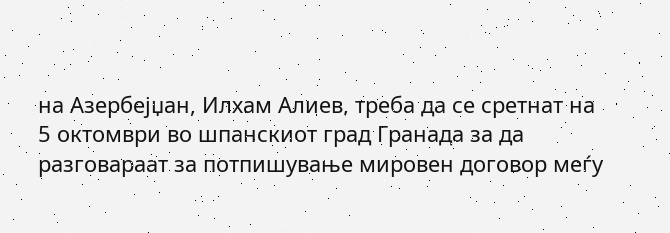на Азербејџан, Илхам Алиев, треба да се сретнат на 5 октомври во шпанскиот град Гранада за да разговараат за потпишување мировен договор меѓу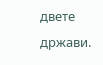двете држави.